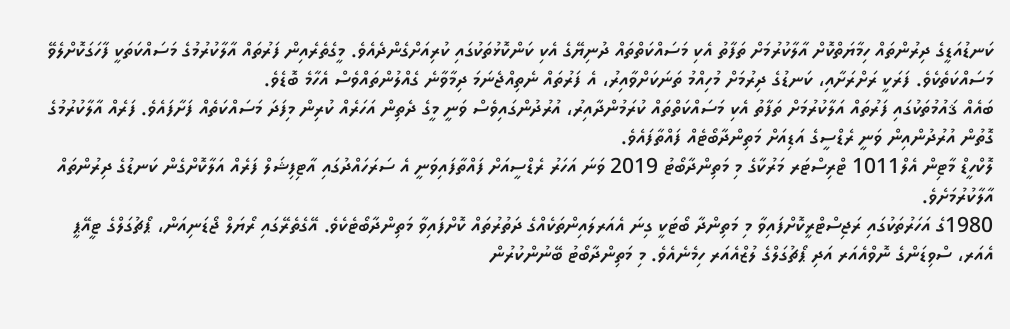ކަނޑުއަޑީގެ ދިރުންތައް ހިމާޔަތްކޮށް އާލާކުރުމަށް ތަފާތު އެކި މަސައްކަތްތައް ދުނިޔޭގެ އެކި ކަންކޮޅުތަކުގައި ކުރިއަށްގެންދެއެވެ. މީގެތެރެއިން ފަރުތައް އާލާކުރުމުގެ މަސައްކަތަކީ ފާހަގަކޮށްލެވޭ މަސައްކަތެކެވެ. ފަރަކީ ރަށްރަށާއި، ކަނޑުގެ ދިރުމަށް މުހިއްމު ތަނަކަށްވާއިރު، އެ ފަރުތައް ނެތިއްޖެނަމަ ދިމާވާނެ ގެއްލުންތައްވެސް އެހާމެ ބޮޑެވެ.
ބައެއް ޤައުމުތަކުގައި ފަރުތައް އަލާކުރުމަށް ތަފާތު އެކި މަސައްކަތްތައް ކުރަމުންދާއިރު، އުރުދުންގައިވެސް ވަނީ މީގެ ދެތިން އަހަރެއް ކުރިން މިފަދަ މަސައްކަތެއް ފަށާފައެވެ. ފަރެއް އާލާކުރުމުގެ ގޮތުން އުރުދުންއިން ވަނީ ރެޑްސީގެ އަޑިއަށް މަތިންދާބޯޓެއް ފައްތާފައެވެ.
ލޮކްހީޑް މާޓިން އެލް1011 ޓްރިސްޓަރ މަރުކާގެ މި މަތިންދާބޯޓު 2019 ވަނަ އަހަރު ރެޑްސީއަށް ފައްތާފައިވަނީ އެ ސަރަހައްދުގައި އާޓިފިޝަލް ފަރެއް އަލާކޮށްގެން ކަނޑުގެ ދިރުންތައް އާލާކުރުމަށެވެ.
1980ގެ އަހަރުތަކުގައި ރަޖިސްޓްރީކޮށްފައިވާ މި މަތިންދާ ބޯޓަކީ ގިނަ އެއަރލައިންތަކެއްގެ ދަތުރުތައް ކޮށްފައިވާ މަތިންދާބޯޓެކެވެ. އޭގެތެރޭގައި ރޯޔަލް ޖޯޑަނިއަން، ޕޯޗުގަލްގެ ޓީއޭޕީ އެއަރ، ސްވިޑަންގެ ނޮވްއެއަރ އަދި ޕޯޗުގަލްގެ ލުޒްއެއަރ ހިމެނެއެވެ. މި މަތިންދާބޯޓު ބޭނުންކުރުން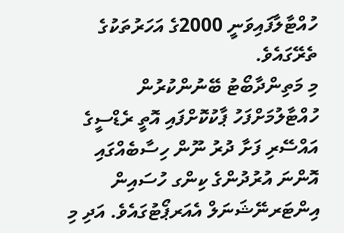ހުއްޓާލާފައިވަނީ 2000ގެ އަހަރުތަކުގެ ތެރޭގައެވެ.
މި މަތިންދާބޯޓު ބޭނުންކުރުން ހުއްޓާލުމަށްފަހު ޕާކުކޮށްފައި އޮތީ ރެޑްސީގެ އައްސޭރި ފަށާ ދުރު ނޫން ހިސާބެއްގައި އޮންނަ އުރުދުންގެ ކިންގ ހުސައިން އިންޓަރނޭޝަނަލް އެއަރޕޯޓުގައެވެ. އަދި މި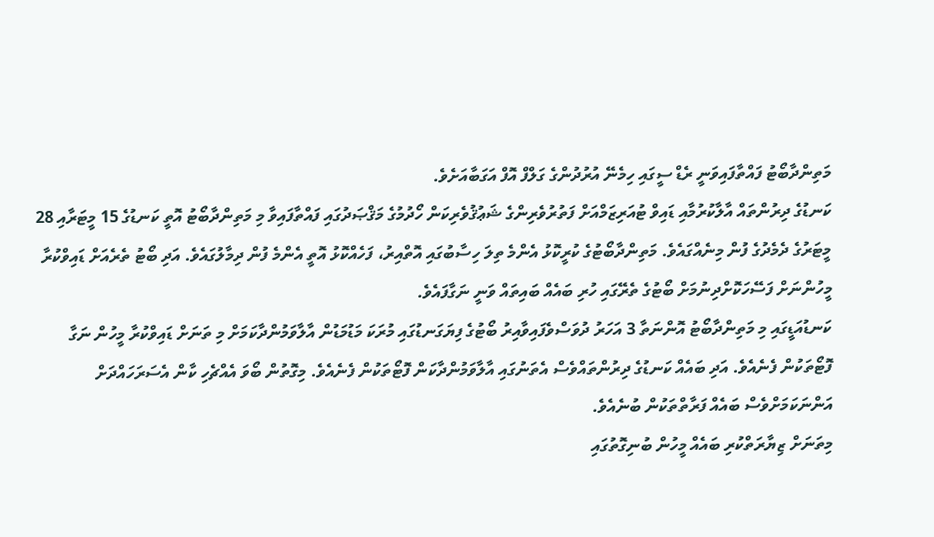މަތިންދާބޯޓު ފައްތާފައިވަނީ ރެޑް ސީގައި ހިމެނޭ އުރުދުންގެ ގަލްފް އޮފް އަގަބާއަށެވެ.
ކަނޑުގެ ދިރުންތައް އާލާކުރުމާއި ޑައިވް ޓުއަރިޒަމްއަށް ފަތުރުވެރިންގެ ޝަޢުޤުވެރިކަން ހޯދުމުގެ މަޤްޞަދުގައި ފައްތާފައިވާ މި މަތިންދާބޯޓު އޮތީ ކަނޑުގެ 15 މީޓަރާއި 28 މީޓަރުގެ ދެމެދުގެ ފުން މިނެއްގައެވެ. މަތިންދާބޯޓުގެ ކުރީކޮޅު އެންމެ ތިލަ ހިސާބުގައި އޮތްއިރު، ފަހެއްކޮޅު އޮތީ އެންމެ ފުން ދިމާލުގައެވެ. އަދި ބޯޓު ތެރެއަށް ޑައިވްކުރާ މީހުންނަށް ފަސޭހަކޮށްދިނުމަށް ބޯޓުގެ ތެރޭގައި ހުރި ބައެއް ބައިތައް ވަނީ ނަގާފައެވެ.
ކަނޑުއަޑީގައި މި މަތިންދާބޯޓު އޮންނަތާ 3 އަހަރު ދުވަސްވެފައިވާއިރު ބޯޓުގެ ފިޔަގަނޑުގައި މުރަކަ މަޑުމަޑުން އާލާވަމުންދާކަމަށް މި ތަނަށް ޑައިވްކުރާ މީހުން ނަގާ ފޮޓޯތަކުން ފެނެއެވެ. އަދި ބައެއް ކަނޑުގެ ދިރުންތައްވެސް އެތަނުގައި އާލާވަމުންދާކަން ފޮޓޯތަކުން ފެނެއެވެ. މިގޮތުން ބޯވަ އެއްޗެހި ކާން އެސަރަހައްދަށް އަންނަކަމަށްވެސް ބައެއް ފަރާތްތަކުން ބުނެއެވެ.
މިތަނަށް ޒިޔާރަތްކުރި ބައެއް މީހުން ބުނިގޮތުގައި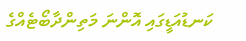ކަނޑުއަޑީގައި އޮންނަ މަތިންދާބޯޓެއްގެ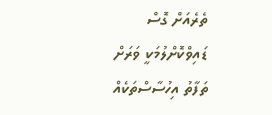ތެރެއަށް ގޮސް ޑައިވްކޮށްލުމަކީ ވަރަށް ތަފާތު އިހުސާސްތަކެއް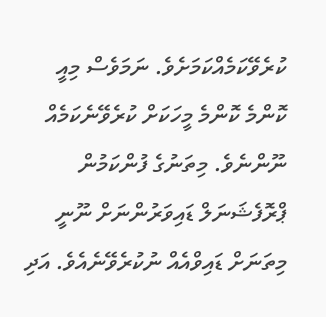ކުރެވޭކަމެއްކަމަށެވެ. ނަމަވެސް މިއީ ކޮންމެ ކޮންމެ މީހަކަށް ކުރެވޭނެކަމެއް ނޫންނެވެ. މިތަނުގެ ފުންކަމުން ޕްރޮފެޝަނަލް ޑައިވަރުންނަށް ނޫނީ މިތަނަށް ޑައިވްއެއް ނުކުރެވޭނެއެވެ. އަދި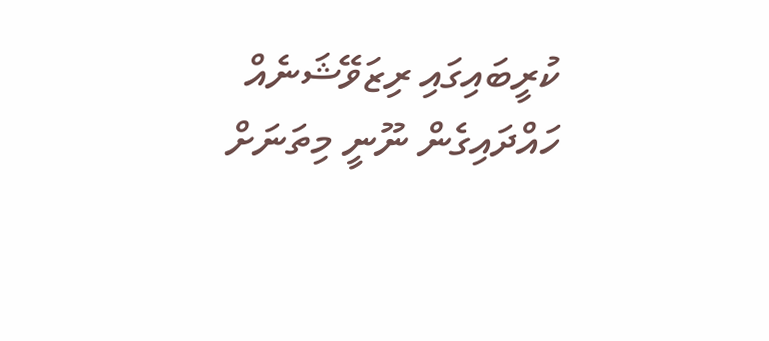ކުރީބައިގައި ރިޒަވޭޝަނެއް ހައްދައިގެން ނޫނީ މިތަނަށް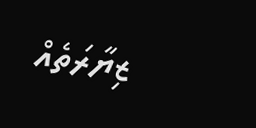ޒިޔާރަތެއް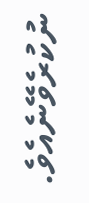ނުކުރެވޭނެއެވެ.